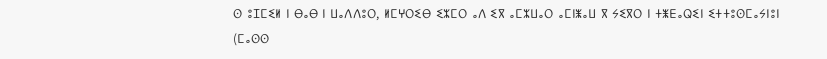ⵙ ⵓⵊⵎⵉⵍ ⵏ ⴱⴰⴱ ⵏ ⵡⴰⴷⴷⵓⵔ, ⵍⵎⵖⵔⵉⴱ ⵉⵣⵎⵔ ⴰⴷ ⵉⴳ ⴰⵎⵣⵡⴰⵔ ⴰⵎⵏⵥⴰⵡ ⴳ ⵢⵉⴳⵔ ⵏ ⵜⵥⴹⴰⵕⵉⵏ ⵉⵜⵜⵓⵙⵎⴰⵢⵏⵓⵏ (ⵎⴰⵙⵙ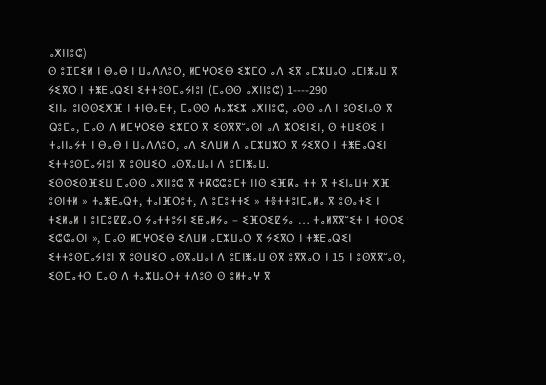ⴰⵅⵏⵏⵓⵛ)
ⵙ ⵓⵊⵎⵉⵍ ⵏ ⴱⴰⴱ ⵏ ⵡⴰⴷⴷⵓⵔ, ⵍⵎⵖⵔⵉⴱ ⵉⵣⵎⵔ ⴰⴷ ⵉⴳ ⴰⵎⵣⵡⴰⵔ ⴰⵎⵏⵥⴰⵡ ⴳ ⵢⵉⴳⵔ ⵏ ⵜⵥⴹⴰⵕⵉⵏ ⵉⵜⵜⵓⵙⵎⴰⵢⵏⵓⵏ (ⵎⴰⵙⵙ ⴰⵅⵏⵏⵓⵛ) 1----290
ⵉⵏⵏⴰ ⵓⵏⵙⵙⵉⵅⴼ ⵏ ⵜⵏⴱⴰⴹⵜ, ⵎⴰⵙⵙ ⵄⴰⵣⵉⵣ ⴰⵅⵏⵏⵓⵛ, ⴰⵙⵙ ⴰⴷ ⵏ ⵓⵙⵉⵏⴰⵙ ⴳ ⵕⵓⵎⴰ, ⵎⴰⵙ ⴷ ⵍⵎⵖⵔⵉⴱ ⵉⵣⵎⵔ ⴳ ⵉⵙⴳⴳⵯⴰⵙⵏ ⴰⴷ ⵣⵔⵉⵏⵉⵏ, ⵙ ⵜⵡⵉⵙⵉ ⵏ ⵜⴰⵏⵏⴰⵢⵜ ⵏ ⴱⴰⴱ ⵏ ⵡⴰⴷⴷⵓⵔ, ⴰⴷ ⵉⴷⵡⵍ ⴷ ⴰⵎⵣⵡⵣⵔ ⴳ ⵢⵉⴳⵔ ⵏ ⵜⵥⴹⴰⵕⵉⵏ ⵉⵜⵜⵓⵙⵎⴰⵢⵏⵓⵏ ⴳ ⵓⵙⵡⵉⵔ ⴰⵙⴳⴰⵡⴰⵏ ⴷ ⵓⵎⵏⵥⴰⵡ.
ⵉⵙⵙⵉⵙⴼⵉⵡ ⵎⴰⵙⵙ ⴰⵅⵏⵏⵓⵛ ⴳ ⵜⴽⵛⵛⵓⵎⵜ ⵏⵏⵙ ⵉⴼⴽⴰ ⵜⵜ ⴳ ⵜⵉⵏⴰⵡⵜ ⵅⴼ ⵓⵙⵏⵜⵍ » ⵜⴰⵥⴹⴰⵕⵜ, ⵜⴰⵏⴼⵔⵓⵜ, ⴷ ⵓⵎⵓⵜⵜⵉ » ⵜⴻⵜⵜⵓⵏⵎⴰⵍⴰ ⴳ ⵓⵙⴰⵜⵉ ⵏ ⵜⵉⵍⴰⵍ ⵏ ⵓⵏⵎⵓⵇⵇⴰⵔ ⵢⴰⵜⵜⵓⵢⵏ ⵉⵟⴰⵍⵢⴰ – ⵉⴼⵔⵉⵇⵢⴰ … ⵜⴰⵍⴳⴳⵯⵉⵜ ⵏ ⵜⵙⵔⵉ ⵉⵛⵛⴰⵔⵏ », ⵎⴰⵙ ⵍⵎⵖⵔⵉⴱ ⵉⴷⵡⵍ ⴰⵎⵣⵡⴰⵔ ⴳ ⵢⵉⴳⵔ ⵏ ⵜⵥⴹⴰⵕⵉⵏ ⵉⵜⵜⵓⵙⵎⴰⵢⵏⵓⵏ ⴳ ⵓⵙⵡⵉⵔ ⴰⵙⴳⴰⵡⴰⵏ ⴷ ⵓⵎⵏⵥⴰⵡ ⵙⴳ ⵓⴳⴳⴰⵔ ⵏ 15 ⵏ ⵓⵙⴳⴳⵯⴰⵙ, ⵉⵙⵎⴰⵜⵔ ⵎⴰⵙ ⴷ ⵜⴰⵣⵡⴰⵔⵜ ⵜⴷⵓⵙ ⵙ ⵓⵍⵜⴰⵖ ⴳ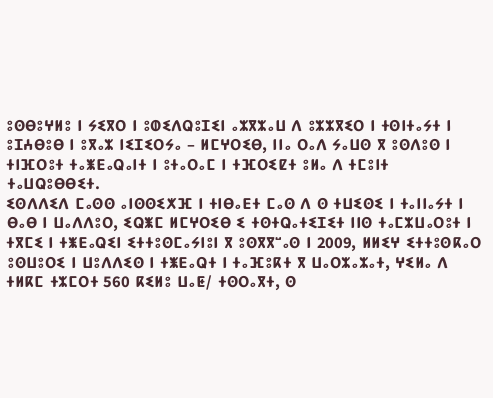ⵓⵙⴱⵓⵖⵍⵓ ⵏ ⵢⵉⴳⵔ ⵏ ⵓⵀⵉⴷⵕⵓⵊⵉⵏ ⴰⵣⴳⵣⴰⵡ ⴷ ⵓⵣⵣⴳⵉⵔ ⵏ ⵜⵙⵏⵜⴰⵢⵜ ⵏ ⵓⵊⵄⴱⵓⴱ ⵏ ⵓⴳⴰⵣ ⵏⵉⵊⵉⵔⵢⴰ – ⵍⵎⵖⵔⵉⴱ, ⵏⵏⴰ ⵔⴰⴷ ⵢⴰⵡⵙ ⴳ ⵓⵙⴷⵓⵙ ⵏ ⵜⵏⴼⵔⵓⵜ ⵜⴰⵥⴹⴰⵕⴰⵏⵜ ⵏ ⵓⵜⴰⵔⴰⵎ ⵏ ⵜⴼⵔⵉⵇⵜ ⵓⵍⴰ ⴷ ⵜⵎⵓⵏⵜ ⵜⴰⵡⵕⵓⴱⴱⵉⵜ.
ⵉⵙⴷⴷⵉⴷ ⵎⴰⵙⵙ ⴰⵏⵙⵙⵉⵅⴼ ⵏ ⵜⵏⴱⴰⴹⵜ ⵎⴰⵙ ⴷ ⵙ ⵜⵡⵉⵙⵉ ⵏ ⵜⴰⵏⵏⴰⵢⵜ ⵏ ⴱⴰⴱ ⵏ ⵡⴰⴷⴷⵓⵔ, ⵉⵕⵥⵎ ⵍⵎⵖⵔⵉⴱ ⵉ ⵜⵙⵜⵕⴰⵜⵉⵊⵉⵜ ⵏⵏⵙ ⵜⴰⵎⵣⵡⴰⵔⵓⵜ ⵏ ⵜⴳⵎⵉ ⵏ ⵜⵥⴹⴰⵕⵉⵏ ⵉⵜⵜⵓⵙⵎⴰⵢⵏⵓⵏ ⴳ ⵓⵙⴳⴳⵯⴰⵙ ⵏ 2009, ⵍⵍⵉⵖ ⵉⵜⵜⵓⵙⴽⴰⵔ ⵓⵙⵡⵓⵔⵉ ⵏ ⵡⵓⴷⴷⵉⵙ ⵏ ⵜⵥⴹⴰⵕⵜ ⵏ ⵜⴰⴼⵓⴽⵜ ⴳ ⵡⴰⵔⵣⴰⵣⴰⵜ, ⵖⵉⵍⴰ ⴷ ⵜⵍⴽⵎ ⵜⵣⵎⵔⵜ 560 ⴽⵉⵍⵓ ⵡⴰⵟ/ ⵜⵙⵔⴰⴳⵜ, ⵙ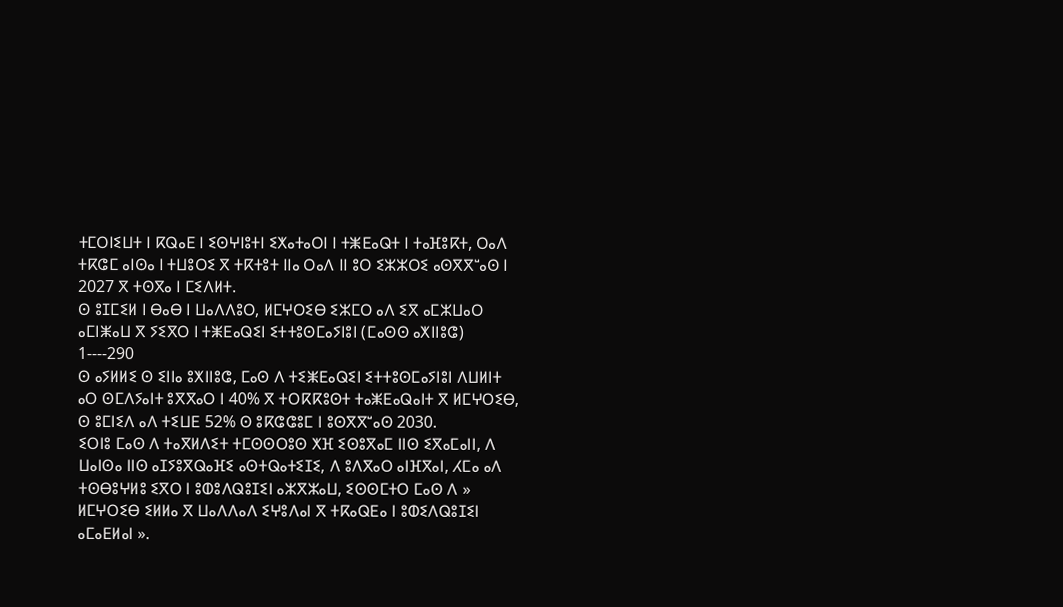ⵜⵎⵔⵏⵉⵡⵜ ⵏ ⴽⵕⴰⴹ ⵏ ⵉⵙⵖⵏⵓⵜⵏ ⵉⵅⴰⵜⴰⵔⵏ ⵏ ⵜⵥⴹⴰⵕⵜ ⵏ ⵜⴰⴼⵓⴽⵜ, ⵔⴰⴷ ⵜⴽⵛⵎ ⴰⵏⵙⴰ ⵏ ⵜⵡⵓⵔⵉ ⴳ ⵜⴽⵜⵓⵜ ⵏⵏⴰ ⵔⴰⴷ ⵏⵏ ⵓⵔ ⵉⵣⵣⵔⵉ ⴰⵙⴳⴳⵯⴰⵙ ⵏ 2027 ⴳ ⵜⵙⴳⴰ ⵏ ⵎⵉⴷⵍⵜ.
ⵙ ⵓⵊⵎⵉⵍ ⵏ ⴱⴰⴱ ⵏ ⵡⴰⴷⴷⵓⵔ, ⵍⵎⵖⵔⵉⴱ ⵉⵣⵎⵔ ⴰⴷ ⵉⴳ ⴰⵎⵣⵡⴰⵔ ⴰⵎⵏⵥⴰⵡ ⴳ ⵢⵉⴳⵔ ⵏ ⵜⵥⴹⴰⵕⵉⵏ ⵉⵜⵜⵓⵙⵎⴰⵢⵏⵓⵏ (ⵎⴰⵙⵙ ⴰⵅⵏⵏⵓⵛ) 1----290
ⵙ ⴰⵢⵍⵍⵉ ⵙ ⵉⵏⵏⴰ ⵓⵅⵏⵏⵓⵛ, ⵎⴰⵙ ⴷ ⵜⵉⵥⴹⴰⵕⵉⵏ ⵉⵜⵜⵓⵙⵎⴰⵢⵏⵓⵏ ⴷⵡⵍⵏⵜ ⴰⵔ ⵙⵎⴷⵢⴰⵏⵜ ⵓⴳⴳⴰⵔ ⵏ 40% ⴳ ⵜⵔⴽⴽⵓⵙⵜ ⵜⴰⵥⴹⴰⵕⴰⵏⵜ ⴳ ⵍⵎⵖⵔⵉⴱ, ⵙ ⵓⵎⵏⵉⴷ ⴰⴷ ⵜⵉⵡⴹ 52% ⵙ ⵓⴽⵛⵛⵓⵎ ⵏ ⵓⵙⴳⴳⵯⴰⵙ 2030.
ⵉⵔⵏⵓ ⵎⴰⵙ ⴷ ⵜⴰⴳⵍⴷⵉⵜ ⵜⵎⵙⵙⵔⵓⵙ ⵅⴼ ⵉⵙⵓⴳⴰⵎ ⵏⵏⵙ ⵉⴳⴰⵎⴰⵏⵏ, ⴷ ⵡⴰⵏⵙⴰ ⵏⵏⵙ ⴰⵊⵢⵓⴳⵕⴰⴼⵉ ⴰⵙⵜⵕⴰⵜⵉⵊⵉ, ⴷ ⵓⴷⴳⴰⵔ ⴰⵏⴼⴳⴰⵏ, ⵃⵎⴰ ⴰⴷ ⵜⵙⴱⵓⵖⵍⵓ ⵉⴳⵔ ⵏ ⵓⵀⵓⴷⵕⵓⵊⵉⵏ ⴰⵣⴳⵣⴰⵡ, ⵉⵙⵙⵎⵜⵔ ⵎⴰⵙ ⴷ » ⵍⵎⵖⵔⵉⴱ ⵉⵍⵍⴰ ⴳ ⵡⴰⴷⴷⴰⴷ ⵉⵖⵓⴷⴰⵏ ⴳ ⵜⴽⴰⵕⴹⴰ ⵏ ⵓⵀⵉⴷⵕⵓⵊⵉⵏ ⴰⵎⴰⴹⵍⴰⵏ ».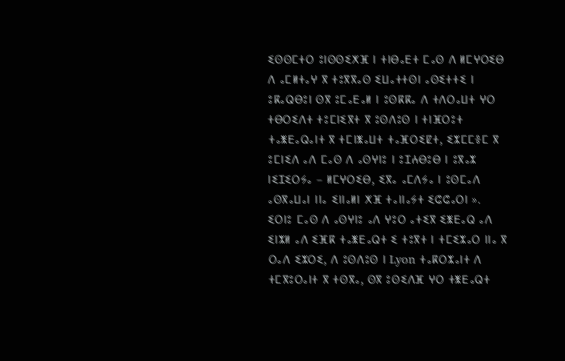ⵉⵙⵙⵎⵜⵔ ⵓⵏⵙⵙⵉⵅⴼ ⵏ ⵜⵏⴱⴰⴹⵜ ⵎⴰⵙ ⴷ ⵍⵎⵖⵔⵉⴱ ⴷ ⴰⵎⵍⵜⴰⵖ ⴳ ⵜⵓⴳⴳⴰⵙ ⵉⵡⴰⵜⵜⵙⵏ ⴰⵙⵉⵜⵜⵉ ⵏ ⵓⴽⴰⵕⴱⵓⵏ ⵙⴳ ⵓⵎⴰⴹⴰⵍ ⵏ ⵓⵙⴽⴽⴰ ⴷ ⵜⴷⵔⴰⵡⵜ ⵖⵔ ⵜⴱⵔⵉⴷⵜ ⵜⵓⵎⵏⵉⴳⵜ ⴳ ⵓⵙⴷⵓⵙ ⵏ ⵜⵏⴼⵔⵓⵜ ⵜⴰⵥⴹⴰⵕⴰⵏⵜ ⴳ ⵜⵎⵏⵥⴰⵡⵜ ⵜⴰⴼⵔⵉⵇⵜ, ⵉⵣⵎⵎⴻⵎ ⴳ ⵓⵎⵏⵉⴷ ⴰⴷ ⵎⴰⵙ ⴷ ⴰⵙⵖⵏⵓ ⵏ ⵓⵊⵄⴱⵓⴱ ⵏ ⵓⴳⴰⵣ ⵏⵉⵊⵉⵔⵢⴰ – ⵍⵎⵖⵔⵉⴱ, ⵉⴳⴰ ⴰⵎⴷⵢⴰ ⵏ ⵓⵙⵎⴰⴷ ⴰⵙⴳⴰⵡⴰⵏ ⵏⵏⴰ ⵉⵏⵏⴰⵍⵏ ⵅⴼ ⵜⴰⵏⵏⴰⵢⵜ ⵉⵛⵛⴰⵔⵏ ».
ⵉⵔⵏⵓ ⵎⴰⵙ ⴷ ⴰⵙⵖⵏⵓ ⴰⴷ ⵖⵓⵔ ⴰⵜⵉⴳ ⵉⵥⴹⴰⵕ ⴰⴷ ⵉⵏⵣⵍ ⴰⴷ ⵉⴼⴽ ⵜⴰⵥⴹⴰⵕⵜ ⵉ ⵜⵓⴳⵜ ⵏ ⵜⵎⵉⵣⴰⵔ ⵏⵏⴰ ⴳ ⵔⴰⴷ ⵉⵣⵔⵉ, ⴷ ⵓⵙⴷⵓⵙ ⵏ Lyon ⵜⴰⴽⵔⵣⴰⵏⵜ ⴷ ⵜⵎⴳⵓⵔⴰⵏⵜ ⴳ ⵜⵙⴳⴰ, ⵙⴳ ⵓⵙⵉⴷⴼ ⵖⵔ ⵜⵥⴹⴰⵕⵜ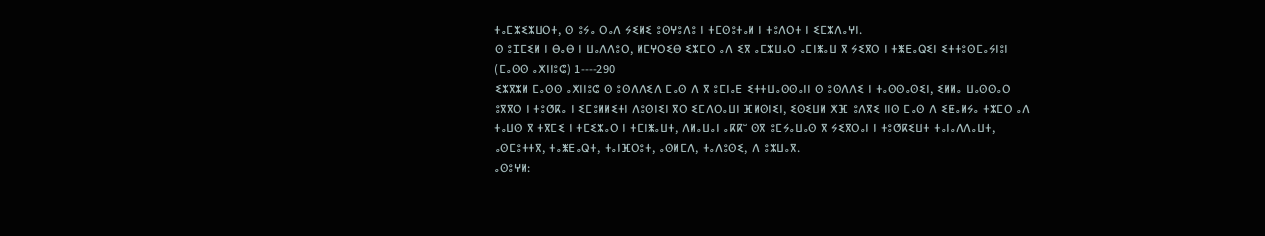ⵜⴰⵎⵣⵉⵣⵡⵔⵜ, ⵙ ⵓⵢⴰ ⵔⴰⴷ ⵢⵉⵍⵉ ⵓⵙⵖⵓⴷⵓ ⵏ ⵜⵎⵙⵓⵜⴰⵍ ⵏ ⵜⵓⴷⵔⵜ ⵏ ⵉⵎⵣⴷⴰⵖⵏ.
ⵙ ⵓⵊⵎⵉⵍ ⵏ ⴱⴰⴱ ⵏ ⵡⴰⴷⴷⵓⵔ, ⵍⵎⵖⵔⵉⴱ ⵉⵣⵎⵔ ⴰⴷ ⵉⴳ ⴰⵎⵣⵡⴰⵔ ⴰⵎⵏⵥⴰⵡ ⴳ ⵢⵉⴳⵔ ⵏ ⵜⵥⴹⴰⵕⵉⵏ ⵉⵜⵜⵓⵙⵎⴰⵢⵏⵓⵏ (ⵎⴰⵙⵙ ⴰⵅⵏⵏⵓⵛ) 1----290
ⵉⵣⴳⵣⵍ ⵎⴰⵙⵙ ⴰⵅⵏⵏⵓⵛ ⵙ ⵓⵙⴷⴷⵉⴷ ⵎⴰⵙ ⴷ ⴳ ⵓⵎⵏⴰⴹ ⵉⵜⵜⵡⴰⵙⵙⴰⵏⵏ ⵙ ⵓⵙⴷⴷⵉ ⵏ ⵜⴰⵙⵙⴰⵙⵉⵏ, ⵉⵍⵍⴰ ⵡⴰⵙⵙⴰⵔ ⵓⴳⴳⵔ ⵏ ⵜⵓⵚⴽⴰ ⵏ ⵉⵎⵓⵍⵍⵉⵜⵏ ⴷⵓⵙⵏⵉⵏ ⴳⵔ ⵉⵎⴷⵔⴰⵡⵏ ⴼⵍⵙⵏⵉⵏ, ⵉⵙⵉⵡⵍ ⵅⴼ ⵓⴷⴳⵉ ⵏⵏⵙ ⵎⴰⵙ ⴷ ⵉⵟⴰⵍⵢⴰ ⵜⵣⵎⵔ ⴰⴷ ⵜⴰⵡⵙ ⴳ ⵜⴳⵎⵉ ⵏ ⵜⵎⵉⵣⴰⵔ ⵏ ⵜⵎⵏⵥⴰⵡⵜ, ⴷⵍⴰⵡⴰⵏ ⴰⴽⴽⵯ ⵙⴳ ⵓⵎⵢⴰⵡⴰⵙ ⴳ ⵢⵉⴳⵔⴰⵏ ⵏ ⵜⵓⵚⴽⵉⵡⵜ ⵜⴰⵏⴰⴷⴷⴰⵡⵜ, ⴰⵙⵎⵓⵜⵜⴳ, ⵜⴰⵥⴹⴰⵕⵜ, ⵜⴰⵏⴼⵔⵓⵜ, ⴰⵙⵍⵎⴷ, ⵜⴰⴷⵓⵙⵉ, ⴷ ⵓⵣⵡⴰⴳ.
ⴰⵙⵓⵖⵍ: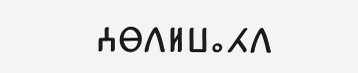ⵄⴱⴷⵍⵡⴰⵃⴷ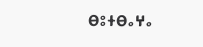ⴱⵓⵜⴱⴰⵖⴰ